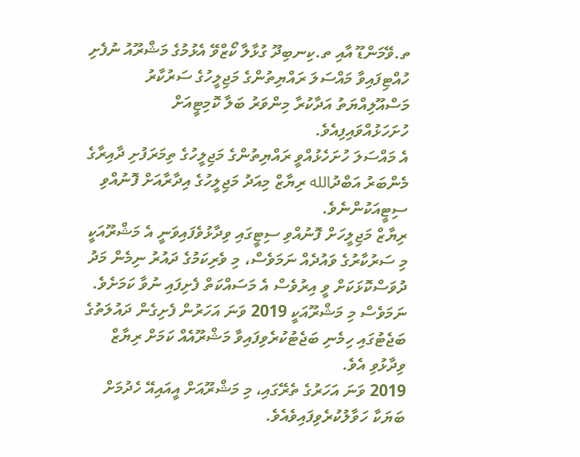ތ.ވޭމަންޑޫ އާއި ތ.ކިނބިދޫ ގުޅާލާ ކޯޒްވޭ އެޅުމުގެ މަޝްރޫއު ނުފެށި ހުއްޓިފައިވާ މައްސަލަ ރައްޔިތުންގެ މަޖިލީހުގެ ސަރުކާރު މަސްއޫލިއްޔަތު އަދާކުރާ މިންވަރު ބަލާ ކޮމިޓީއަށް ހުށަހަޅުއްވައިފިއެވެ.
އެ މައްސަލަ ހުށަހެޅުއްވީ ރައްޔިތުންގެ މަޖިލީހުގެ ތިމަރަފުށި ދާއިރާގެ މެންބަރު އަބްދުالله ރިޔާޒް މިއަދު މަޖިލީހުގެ އިދާރާއަށް ފޮނުއްވި ސިޓީއަކުންނެވެ.
ރިޔާޒް މަޖިލީހަށް ފޮނުއްވި ސިޓީގައި ވިދާޅުވެފައިވަނީ އެ މަޝްރޫއަކީ މި ސަރުކާރުގެ ވައުދެއް ނަމަވެސް، މި ވެރިކަމުގެ ދައުރު ނިމެން މަދު ދުވަސްކޮޅަކަށް ވީ އިރުވެސް އެ މަސައްކަތް ފެށިފައި ނުވާ ކަމަށެވެ.
ނަމަވެސް މި މަޝްރޫއަކީ 2019 ވަނަ އަހަރުން ފެށިގެން ދައުލަތުގެ ބަޖެޓުގައި ހިމެނި ބަޖެޓުކުރެވިފައިވާ މަޝްރޫއެއް ކަމަށް ރިޔާޒް ވިދާޅުވި އެވެ.
2019 ވަނަ އަހަރުގެ ތެރޭގައި، މި މަޝްރޫއަށް އީއައިއޭ ހެދުމަށް ބަޔަކާ ހަވާލުކުރެވިފައިވެއެވެ.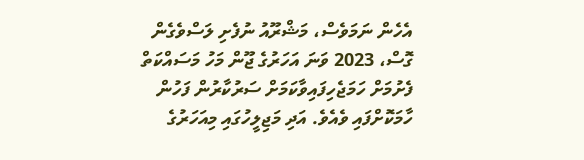އެހެން ނަމަވެސް، މަޝްރޫއު ނުފެށި ލަސްވެގެން ގޮސް، 2023 ވަނަ އަހަރުގެ ޖޫން މަހު މަސައްކަތް ފެށުމަށް ހަމަޖެހިފައިވާކަމަށް ސަރުކާރުން ފަހުން ހާމަކޮށްފައި ވެއެވެ. އަދި މަޖިލީހުގައި މިއަހަރުގެ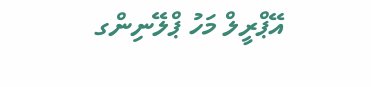އޭޕްރީލް މަހު ޕްލޭނިންގ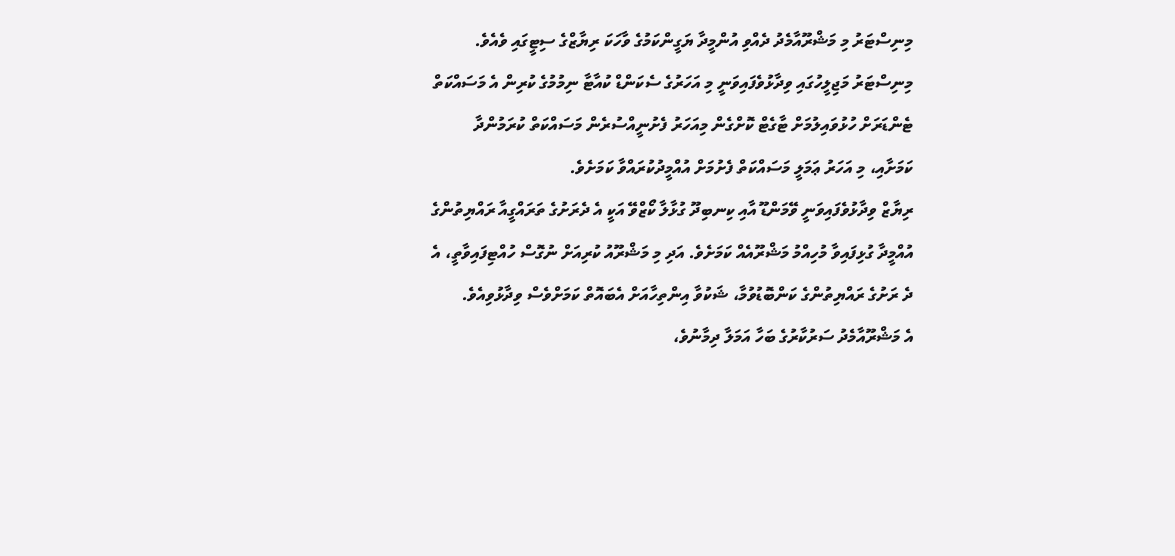މިނިސްޓަރު މި މަޝްރޫއާމެދު ދެއްވި އުންމީދާ ޔަގީންކަމުގެ ވާހަކަ ރިޔާޒްގެ ސިޓީގައި ވެއެވެ.
މިނިސްޓަރު މަޖިލީހުގައި ވިދާޅުވެފައިވަނީ މި އަހަރުގެ ސެކަންޑް ކުއާޓާ ނިމުމުގެ ކުރިން އެ މަސައްކަތް ޓެންޑަރަށް ހުޅުވައިލުމަށް ޓާގެޓް ކޮށްގެން މިއަހަރު ފެށުނީއްސުރެން މަސައްކަތް ކުރަމުންދާ ކަމަށާއި، މި އަހަރު ޢަމަލީ މަސައްކަތް ފެށުމަށް އުއްމީދުކުރައްވާ ކަމަށެވެ.
ރިޔާޒް ވިދާޅުވެފައިވަނީ ވޭމަންޑޫ އާއި ކިނބިދޫ ގުޅާލާ ކޯޒްވޭ އަކީ އެ ދެރަށުގެ ތަރައްގީއާ ރައްޔިތުންގެ އުއްމީދާ ގުޅިފައިވާ މުހިއްމު މަޝްރޫއެއް ކަމަށެވެ. އަދި މި މަޝްރޫއު ކުރިއަށް ނުގޮސް ހުއްޓިފައިވާތީ، އެ ދެ ރަށުގެ ރައްޔިތުންގެ ކަންބޮޑުވުމާ، ޝަކުވާ އިންތިހާއަށް އެބައޮތް ކަމަށްވެސް ވިދާޅުވިއެވެ.
އެ މަޝްރޫއާމެދު ސަރުކާރުގެ ބަހާ އަމަލާ ދިމާނުވެ،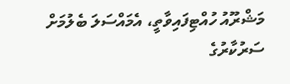މަޝްރޫއު ހުއްޓިފައިވާތީ، އެމައްސަލަ ބެލުމަށް ސަރުކާރުގެ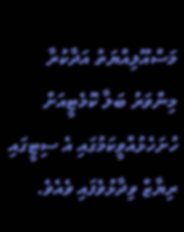މަސްއޫލިއްޔަތު އަދާކުރާ މިންވަރު ބަލާ ކޮމެޓީއަށް ހުށަހެޅުއްވީކަމުގައި އެ ސިޓީގައި ރިޔާޒް ވިދާޅުވެފައި ވެއެވެ.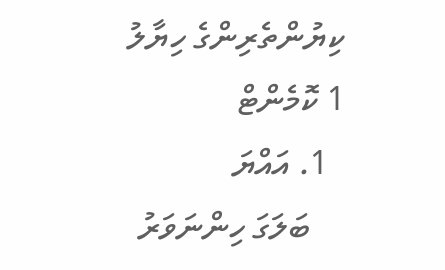ކިޔުންތެރިންގެ ހިޔާލު
1 ކޮމެންޓް
  1. އައްޔަ
    ބަލަގަ ހިންނަވަރު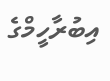އިބުރާހީމްގެ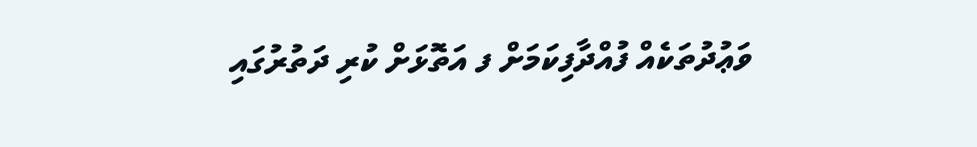ވަޢުދުތަކެއް ފުއްދާފިކަމަށް ފ އަތޮޅަށް ކުރި ދަތުރުގައި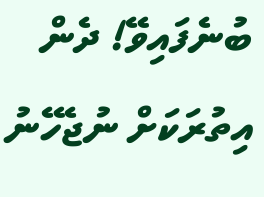ބުނެފައިވޭ! ދެން އިތުރަކަށް ނުޖެހޭނު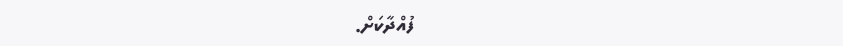ފުއްދާކަށް.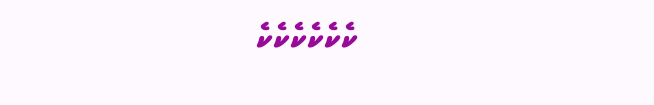ކެކެކެކެކެކެ